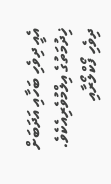އެއީ ދިވެހި ބަހާއި އަދަބަށް ޚިދުމަތުގެ އިލްމުވެރިއެކެވެ. ދިވެހި ފޯކްލޯރާއި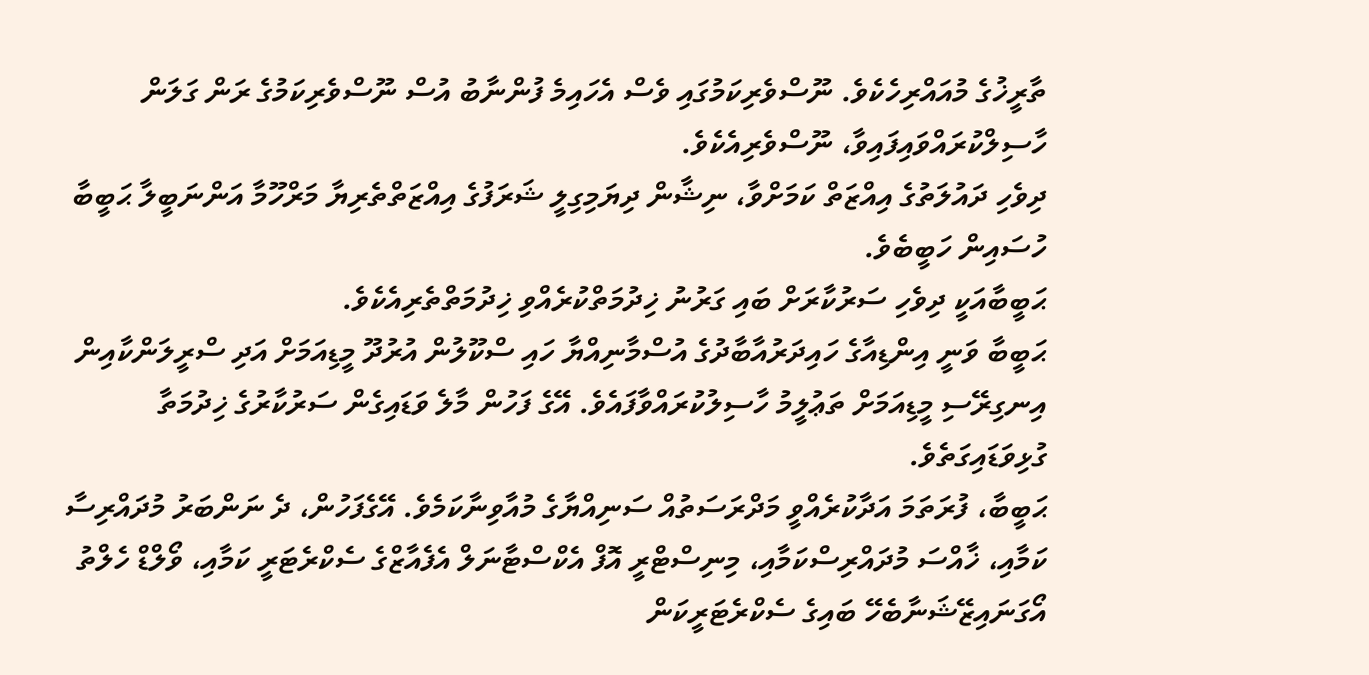ތާރީޚުގެ މުއައްރިހެކެވެ. ނޫސްވެރިކަމުގައި ވެސް އެހައިމެ ފުންނާބު އުސް ނޫސްވެރިކަމުގެ ރަން ގަލަން ހާސިލްކުރައްވައިފައިވާ، ނޫސްވެރިއެކެވެ.
ދިވެހި ދައުލަތުގެ އިއްޒަތް ކަމަށްވާ، ނިޝާން ދިޔަމިގިލީ ޝަރަފުގެ އިއްޒަތްތެރިޔާ މަރްހޫމާ އަންނަބީލާ ޙަބީބާ ހުސައިން ހަބީބެވެ.
ޙަބީބާއަކީ ދިވެހި ސަރުކާރަށް ބައި ގަރުނު ޚިދުމަތްކުރެއްވި ޚިދުމަތްތެރިއެކެވެ.
ޙަބީބާ ވަނީ އިންޑިއާގެ ހައިދަރުއާބާދުގެ އުސްމާނިއްޔާ ހައި ސްކޫލުން އުރުދޫ މީޑިއަމަށް އަދި ސްރީލަންކާއިން އިނގިރޭސި މީޑިއަމަށް ތަޢުލީމު ހާސިލުކުރައްވާފައެވެ. އޭގެ ފަހުން މާލެ ވަޑައިގެން ސަރުކާރުގެ ޚިދުމަތާ ގުޅިވަޑައިގަތެވެ.
ޙަބީބާ، ފުރަތަމަ އަދާކުރެއްވީ މަދްރަސަތުއް ސަނިއްޔާގެ މުއާވިނާކަމެވެ. އޭގެފަހުން، ދެ ނަންބަރު މުދައްރިސާ ކަމާއި، ޚާއްސަ މުދައްރިސްކަމާއި، މިނިސްޓްރީ އޮފް އެކްސްޓާނަލް އެފެއާޒްގެ ސެކްރެޓަރީ ކަމާއި، ވޯލްޑް ހެލްތު އޯގަނައިޒޭޝަނާބެހޭ ބައިގެ ސެކްރެޓަރީކަން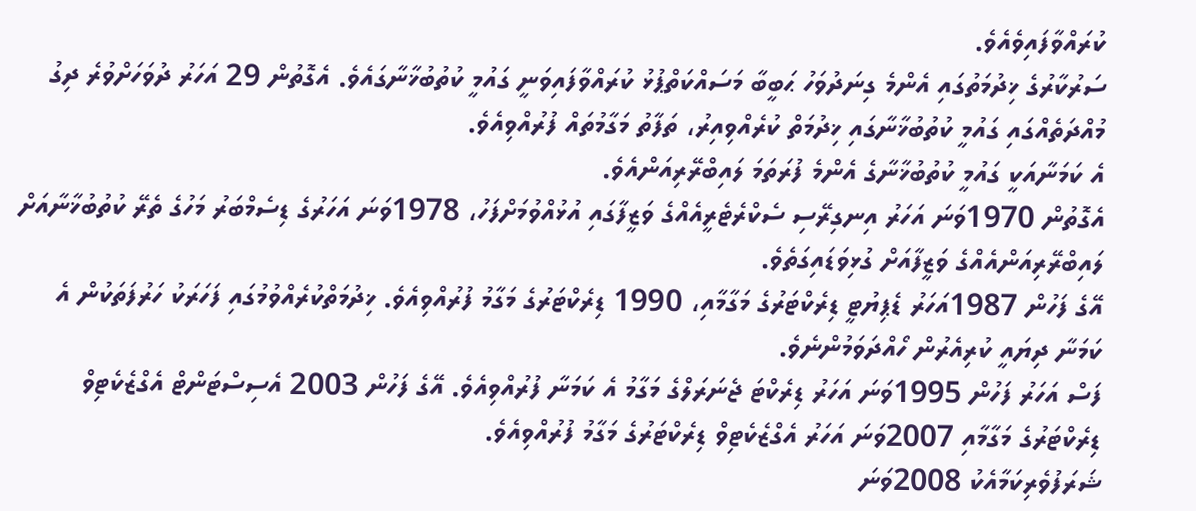ކުރައްވާފައިވެއެވެ.
ސަރުކާރުގެ ޚިދުމަތުގައި އެންމެ ގިނަދުވަހު ޙަބީބާ މަސައްކަތްޕުޅު ކުރައްވާފައިވަނީ ގައުމީ ކުތުބުޚާނާގައެވެ. އެގޮތުން 29 އަހަރު ދުވަހަށްވުރެ ދިގު މުއްދަތެއްގައި ގައުމީ ކުތުބުޚާނާގައި ޚިދުމަތް ކުރެއްވިއިރު، ތަފާތު މަގާމުތައް ފުރުއްވިއެވެ.
އެ ކަމަނާއަކީ ގައުމީ ކުތުބުޚާނާގެ އެންމެ ފުރަތަމަ ލައިބްރޭރިއަންއެވެ.
އެގޮތުން 1970ވަނަ އަހަރު އިނގިރޭސި ސެކްރެޓެރީއެއްގެ ވަޒީފާގައި އުޅުއްވުމަށްފަހު، 1978ވަނަ އަހަރުގެ ޑިސެމްބަރު މަހުގެ ތެރޭ ކުތުބުޚާނާއަށް ލައިބްރޭރިއަންއެއްގެ ވަޒީފާއަށް ގުޅިވަޑައިގަތެވެ.
އޭގެ ފަހުން 1987އަހަރު ޑެޕިޔުޓީ ޑިރެކްޓަރުގެ މަގާމާއި، 1990 ޑިރެކްޓަރުގެ މަގާމު ފުރުއްވިއެވެ. ޚިދުމަތްކުރެއްވުމުގައި ފަހަރަކު ހަރުފަތަކުން އެ ކަމަނާ ދިޔައީ ކުރިއެރުން ހޯއްދަވަމުންނެވެ.
ފަސް އަހަރު ފަހުން 1995ވަނަ އަހަރު ޑިރެކްޓަ ޖެނަރަލްގެ މަގާމު އެ ކަމަނާ ފުރުއްވިއެވެ. އޭގެ ފަހުން 2003 އެސިސްޓަންޓް އެގްޒެކެޓިވް ޑިރެކްޓަރުގެ މަގާމާއި 2007ވަނަ އަހަރު އެގްޒެކެޓިވް ޑިރެކްޓަރުގެ މަގާމު ފުރުއްވިއެވެ.
ޝަރަފުވެރިކަމާއެކު 2008ވަނަ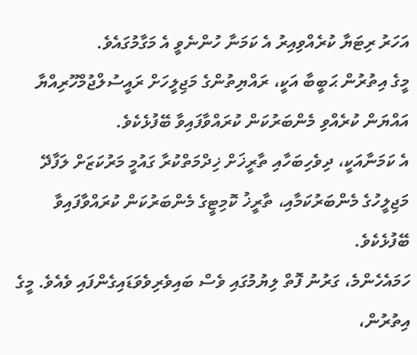އަހަރު ރިޓަޔާ ކުރެއްވިއިރު އެ ކަމަނާ ހުންނެވީ އެ މަގާމުގައެވެ.
މީގެ އިތުރުން ޙަބީބާ އަކީ، ރައްޔިތުންގެ މަޖިލީހަށް ރައީސުލްޖުމްހޫރިއްޔާ އައްޔަން ކުރެއްވި މެންބަރުކަން ކުރައްވާފައިވާ ބޭފުޅެކެވެ.
އެ ކަމަނާއަކީ، ދިވެހިބަހާއި ތާރީޚަށް ޚިދްމަތްކުރާ ގައުމީ މަރުކަޒަށް ލަފާދޭ މަޖިލީހުގެ މެންބަރުކަމާއި، ތާރީޚު ކޮމިޓީގެ މެންބަރުކަން ކުރައްވާފައިވާ ބޭފުޅެކެވެ.
ހަމައެހެންމެ، ގަރުނު ފޮތް ލިޔުމުގައި ވެސް ބައިވެރިވެވަޑައިގެންފައި ވެއެވެ. މީގެ އިތުރުން،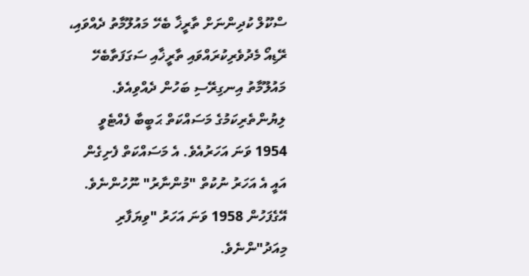ސްކޫލް ކުދިންނަށް ތާރީޚާ ބެހޭ މައުލޫމާތު ދެއްވައި، ރޭޑިއޯ މެދުވެރިކުރައްވައި ތާރީޚާއި ސަގަފަތާބެހޭ މައުލޫމާތު އިނގިރޭސި ބަހުން ދެއްވިއެވެ.
ލިޔުންތެރިކަމުގެ މަސައްކަތް ޙަބީބާ ފެއްޓެވީ 1954 ވަނަ އަހަރުއެވެ. އެ މަސައްކަތް ފެށިގެން އައީ އެ އަހަރު ނުކުތް "މުންނާރު" ނޫހުންނެވެ. އޭގެފަހުން 1958 ވަނަ އަހަރު "ވިޔަފާރި މިއަދު"ންނެވެ.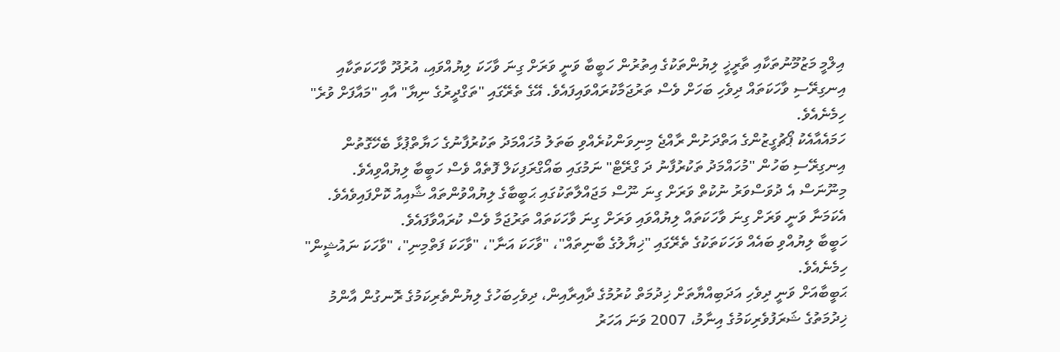އިލްމީ މަޒުމޫނުތަކާއި ތާރީޚީ ލިޔުންތަކުގެ އިތުރުން ހަބީބާ ވަނީ ވަރަށް ގިނަ ވާހަކަ ލިޔުއްވައި، އުރުދޫ ވާހަކަތަކާއި އިނގިރޭސި ވާހަކަތައް ދިވެހި ބަހަށް ވެސް ތަރުޖަމާކުރައްވައިފައެވެ. އޭގެ ތެރޭގައި "ތަގްދީރުގެ ނިޔާ" އާއި "މައާފަށް ވުރެ" ހިމެނެއެވެ.
ހަމައެއާއެކު ޕޯޗުގީޒުންގެ އަތްދަށުން ރާއްޖެ މިނިވަންކުރެއްވި ބަތަލު މުހައްމަދު ތަކުރުފާނުގެ ހަޔާތްޕުޅާ ބެހޭގޮތުން އިނގިރޭސި ބަހުން "މުހައްމަދު ތަކުރުފާނު ދަ ގްރޭޓް" ނަމުގައި ބައޯގްރަފިކަލް ފޮތެއް ވެސް ހަބީބާ ލިޔުއްވިއެވެ.
މިނޫނަސް އެ ދުވަސްވަރު ނުކުތް ވަރަށް ގިނަ ނޫސް މަޖައްލާތަކުގައި ޙަބީބާގެ ލިޔުއްވުންތައް ޝާއިއު ކޮށްފައިވެއެވެ. އެކަމަނާ ވަނީ ވަރަށް ގިނަ ވާހަކަތައް ލިޔުއްވައި ވަރަށް ގިނަ ވާހަކަތައް ތަރުޖަމާ ވެސް ކުރައްވާފައެވެ.
ހަބީބާ ލިޔުއްވި ބައެއް ވަހަކަތަކުގެ ތެރޭގައި "ޚިޔާލުގެ ބާނިތައް"، "ވާހަކަ އަނާ"، "ވާހަކަ ފަތްމިނި"، "ވާހަކަ ނައުޝީން" ހިމެނެއެވެ.
ޙަބީބާއަށް ވަނީ ދިވެހި އަދަބިއްޔާތަށް ޚިދުމަތް ކުރުމުގެ ދާއިރާއިން، ދިވެހިބަހުގެ ލިޔުންތެރިކަމުގެ ރޮނގުން އާންމު ޚިދުމަތުގެ ޝަރަފުވެރިކަމުގެ އިނާމު، 2007 ވަނަ އަހަރު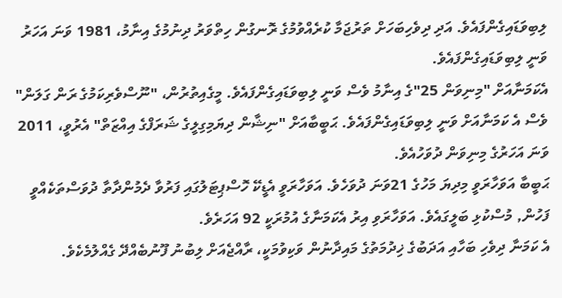ލިބިވަޑައިގެންފައެވެ. އަދި ދިވެހިބަހަށް ތަރުޖަމާ ކުރެއްވުމުގެ ރޮނގުން ހިތްވަރު ދިނުމުގެ އިނާމު، 1981 ވަނަ އަހަރު ވަނީ ލިބިވަޑައިގެންފައެވެ.
އެކަމަނާއަށް "މިނިވަން 25"ގެ އިނާމު ވެސް ވަނީ ލިބިވަޑައިގެންފައެވެ. މީގެއިތުރުން، "ނޫސްވެރިކަމުގެ ރަން ގަލަން" ވެސް އެ ކަމަނާއަށް ވަނީ ލިބިވަޑައިގެންފައެވެ. ޙަބީބާއަށް "ނިޝާން ދިޔަމިގިލީގެ ޝަރަފްގެ އިއްޒަތް" އެރުވީ، 2011 ވަނަ އަހަރުގެ މިނިވަން ދުވަހުއެވެ.
ޙަބީބާ އަވަހާރަވީ މިދިޔަ މަހުގެ 21ވަނަ ދުވަހެވެ. އަވަހާރަވީ އެޑީކޭ ހޮސްޕިޓަލުގައި ފަރުވާ ދެމުންދާތާ ދުވަސްތަކެއްވީ ފަހުން, މުސްކުޅި ބަލީގައެވެ. އަވަހާރަވި އިރު އެކަމަނާގެ އުމުރަކީ 92 އަހަރެވެ.
އެ ކަމަނާ ދިވެހި ބަހާއި އަދަބުގެ ޚިދުމަތުގެ މައިދާނުން ވަކިވުމަކީ، ރާއްޖެއަށް ލިބުނު ފޫނުބެއްދޭ ގެއްލުމެކެވެ.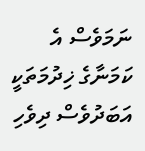ނަމަވެސް އެ ކަމަނާގެ ޚިދުމަތަކީ އަބަދުވެސް ދިވެހި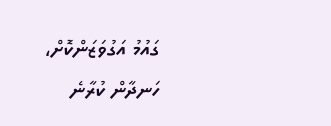ގައުމު އަގުވަޒަންކޮށް، ހަނދާން ކުރާނެ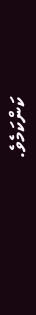ކަންކަމެވެ.